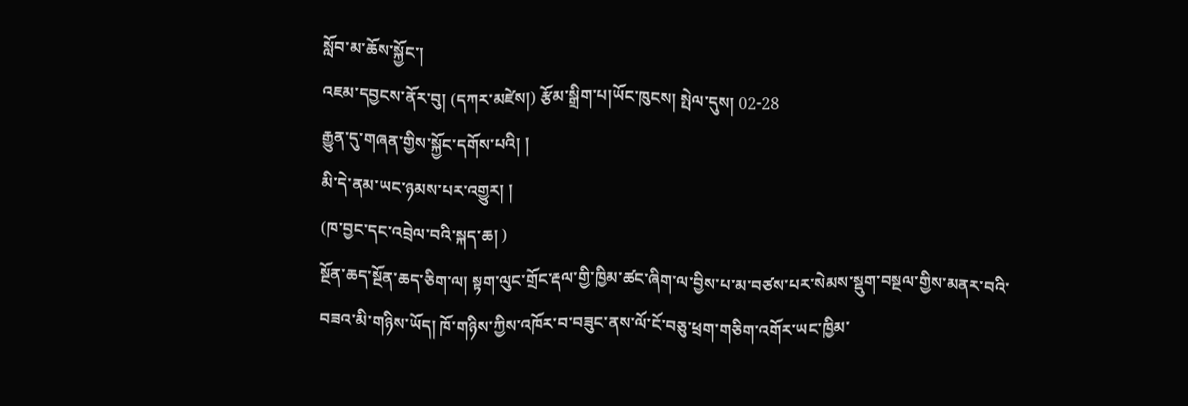སློབ་མ་ཆོས་སྐྱོང་།
འཇམ་དབྱངས་ནོར་བུ། (དཀར་མཛེས།) རྩོམ་སྒྲིག་པ།ཡོང་ཁུངས། སྤེལ་དུས། 02-28
རྒྱུན་དུ་གཞན་གྱིས་སྐྱོང་དགོས་པའི། །
མི་དེ་ནམ་ཡང་ཉམས་པར་འགྱུར། །
(ཁ་བྱང་དང་འབྲེལ་བའི་སྐད་ཆ། )
སྔོན་ཆད་སྔོན་ཆད་ཅིག་ལ། སྟག་ལུང་གྲོང་རྡལ་གྱི་ཁྱིམ་ཚང་ཞིག་ལ་བྱིས་པ་མ་བཙས་པར་སེམས་སྡུག་བསྔལ་གྱིས་མནར་བའི་བཟའ་མི་གཉིས་ཡོད། ཁོ་གཉིས་ཀྱིས་འཁོར་བ་བཟུང་ནས་ལོ་ངོ་བཅུ་ཕྲག་གཅིག་འགོར་ཡང་ཁྱིམ་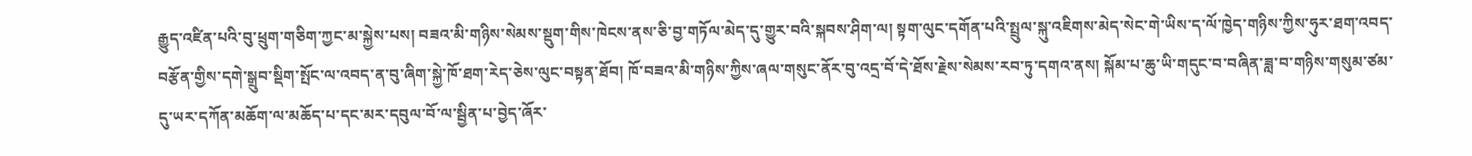རྒྱུད་འཛིན་པའི་བུ་ཕྲུག་གཅིག་ཀྱང་མ་སྐྱེས་པས། བཟའ་མི་གཉིས་སེམས་སྡུག་གིས་ཁེངས་ནས་ཅི་བྱ་གཏོལ་མེད་དུ་གྱུར་བའི་སྐབས་ཤིག་ལ། སྟག་ལུང་དགོན་པའི་སྤྲུལ་སྐུ་འཇིགས་མེད་སེང་གེ་ཡིས་ད་ལོ་ཁྱེད་གཉིས་ཀྱིས་ཧུར་ཐག་འབད་བརྩོན་གྱིས་དགེ་སྒྲུབ་སྡིག་སྤོང་ལ་འབད་ན་བུ་ཞིག་སྐྱེ་ཁོ་ཐག་རེད་ཅེས་ལུང་བསྟན་ཐོབ། ཁོ་བཟའ་མི་གཉིས་ཀྱིས་ཞལ་གསུང་ནོར་བུ་འདྲ་བོ་དེ་ཐོས་རྗེས་སེམས་རབ་ཏུ་དགའ་ནས། སྐོམ་པ་ཆུ་ཡི་གདུང་བ་བཞིན་ཟླ་བ་གཉིས་གསུམ་ཙམ་དུ་ཡར་དཀོན་མཆོག་ལ་མཆོད་པ་དང་མར་དབུལ་བོ་ལ་སྦྱིན་པ་བྱེད་ཞོར་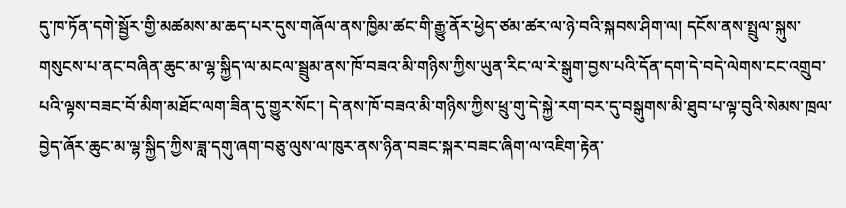དུ་ཁ་ཏོན་དགེ་སྦྱོར་གྱི་མཚམས་མ་ཆད་པར་དུས་གཞོལ་ནས་ཁྱིམ་ཚང་གི་རྒྱུ་ནོར་ཕྱེད་ཙམ་ཚར་ལ་ཉེ་བའི་སྐབས་ཤིག་ལ། དངོས་ནས་སྤྲུལ་སྐུས་གསུངས་པ་ནང་བཞིན་ཆུང་མ་ལྷ་སྐྱིད་ལ་མངལ་སྦྲུམ་ནས་ཁོ་བཟའ་མི་གཉིས་ཀྱིས་ཡུན་རིང་ལ་རེ་སྒུག་བྱས་པའི་དོན་དག་དེ་བདེ་ལེགས་ངང་འགྲུབ་པའི་ལྟས་བཟང་བོ་མིག་མཐོང་ལག་ཟིན་དུ་གྱུར་སོང་། དེ་ནས་ཁོ་བཟའ་མི་གཉིས་ཀྱིས་ཕྲུ་གུ་དེ་སྐྱེ་རག་བར་དུ་བསྒུགས་མི་ཐུབ་པ་ལྟ་བུའི་སེམས་ཁྲལ་བྱེད་ཞོར་ཆུང་མ་ལྷ་སྐྱིད་ཀྱིས་ཟླ་དགུ་ཞག་བཅུ་ལུས་ལ་ཁུར་ནས་ཉིན་བཟང་སྐར་བཟང་ཞིག་ལ་འཇིག་རྟེན་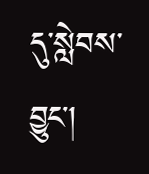དུ་སླེབས་བྱུང་།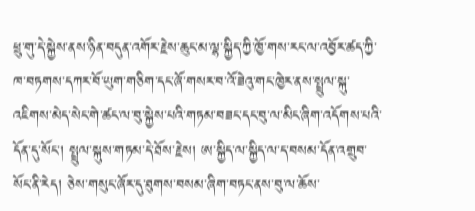ཕྲུ་གུ་དེ་སྐྱེས་ནས་ཉིན་བདུན་འགོར་རྗེས་ཆུང་མ་ལྷ་སྐྱིད་ཀྱི་ཁྱོ་གས་རང་ལ་འབྱོར་ཚད་ཀྱི་ཁ་བཏགས་དཀར་བོ་ཡུག་གཅིག་དང་ཞོ་གསར་བ་འོ་ཟེའུ་གང་ཁྱེར་ནས་སྤྲུལ་སྐུ་འཇིགས་མེད་སེང་གེ་ཚང་ལ་བུ་སྐྱེས་པའི་གཏམ་བཟང་དང་བུ་ལ་མིང་ཞིག་འདོགས་པའི་དོན་དུ་སོང་། སྤྲུལ་སྐུས་གཏམ་དེ་ཐོས་རྗེས། ཨ་སྐྱིད་ལ་སྐྱིད་ལ་ད་བསམ་དོན་འགྲུབ་སོང་ནི་རེད། ཅེས་གསུང་ཞོར་དུ་ཐུགས་བསམ་ཞིག་བཏང་ནས་བུ་ལ་ཆོས་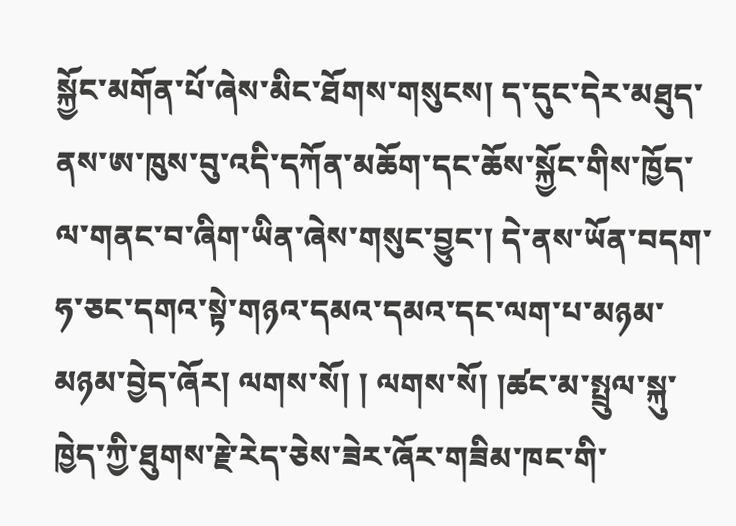སྐྱོང་མགོན་པོ་ཞེས་མིང་ཐོགས་གསུངས། ད་དུང་དེར་མཐུད་ནས་ཨ་ཁུས་བུ་འདི་དཀོན་མཆོག་དང་ཆོས་སྐྱོང་གིས་ཁྱོད་ལ་གནང་བ་ཞིག་ཡིན་ཞེས་གསུང་བྱུང་། དེ་ནས་ཡོན་བདག་ཧ་ཅང་དགའ་སྟེ་གཉའ་དམའ་དམའ་དང་ལག་པ་མཉམ་མཉམ་བྱེད་ཞོར། ལགས་སོ། ། ལགས་སོ། །ཚང་མ་སྤྲུལ་སྐུ་ཁྱེད་ཀྱི་ཐུགས་རྗེ་རེད་ཅེས་ཟེར་ཞོར་གཟིམ་ཁང་གི་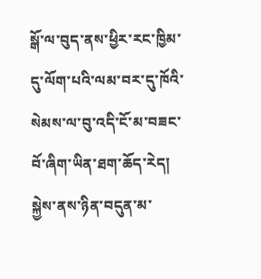སྒོ་ལ་བུད་ནས་ཕྱིར་རང་ཁྱིམ་དུ་ལོག་པའི་ལམ་བར་དུ་ཁོའི་སེམས་ལ་བུ་འདི་ངོ་མ་བཟང་བོ་ཞིག་ཡིན་ཐག་ཆོད་རེད། སྐྱེས་ནས་ཉིན་བདུན་མ་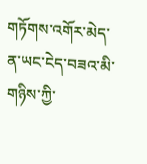གཏོགས་འགོར་མེད་ན་ཡང་ངེད་བཟའ་མི་གཉིས་ཀྱི་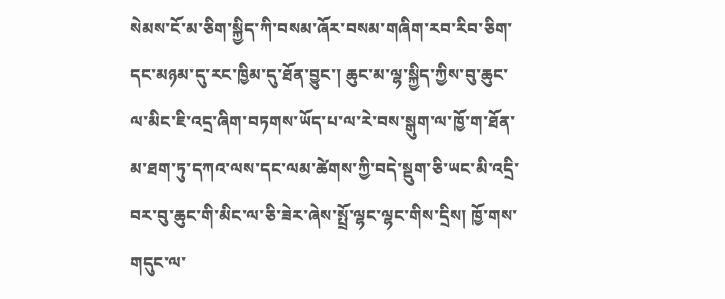སེམས་ངོ་མ་ཅིག་སྐྱིད་ཀི་བསམ་ཞོར་བསམ་གཞིག་རབ་རིབ་ཅིག་དང་མཉམ་དུ་རང་ཁྱིམ་དུ་ཐོན་བྱུང་། ཆུང་མ་ལྷ་སྐྱིད་ཀྱིས་བུ་ཆུང་ལ་མིང་ཇི་འདྲ་ཞིག་བཏགས་ཡོད་པ་ལ་རེ་བས་སྒུག་ལ་ཁྱོ་ག་ཐོན་མ་ཐག་ཏུ་དཀའ་ལས་དང་ལམ་ཚེགས་ཀྱི་བདེ་སྡུག་ཅི་ཡང་མི་འདྲི་བར་བུ་ཆུང་གི་མིང་ལ་ཅི་ཟེར་ཞེས་སྤྲོ་ལྷང་ལྷང་གིས་དྲིས། ཁྱོ་གས་གདུང་ལ་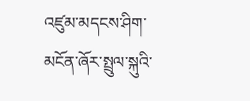འཛུམ་མདངས་ཤིག་མངོན་ཞོར་སྤྲུལ་སྐུའི་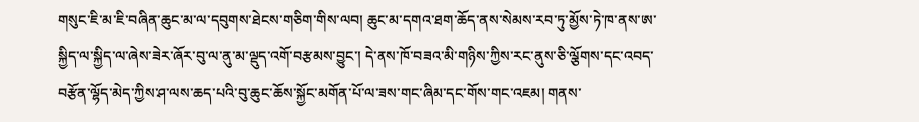གསུང་ཇི་མ་ཇི་བཞིན་ཆུང་མ་ལ་དབུགས་ཐེངས་གཅིག་གིས་ལབ། ཆུང་མ་དགའ་ཐག་ཆོད་ནས་སེམས་རབ་ཏུ་མྱོས་ཏེ་ཁ་ནས་ཨ་སྐྱིད་ལ་སྐྱིད་ལ་ཞེས་ཟེར་ཞོར་བུ་ལ་ནུ་མ་ལྡུད་འགོ་བརྩམས་བྱུང་། དེ་ནས་ཁོ་བཟའ་མི་གཉིས་ཀྱིས་རང་ནུས་ཅི་ལྕོགས་དང་འབད་བརྩོན་ལྷོད་མེད་ཀྱིས་ཤ་ལས་ཆད་པའི་བུ་ཆུང་ཆོས་སྐྱོང་མགོན་པོ་ལ་ཟས་གང་ཞིམ་དང་གོས་གང་འཇམ། གནས་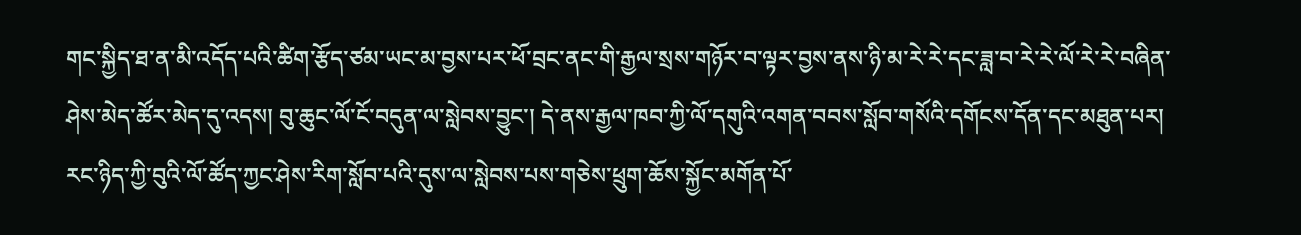གང་སྐྱིད་ཐ་ན་མི་འདོད་པའི་ཚིག་རྩོད་ཙམ་ཡང་མ་བྱས་པར་ཕོ་བྲང་ནང་གི་རྒྱལ་སྲས་གཉོར་བ་ལྟར་བྱས་ནས་ཉི་མ་རེ་རེ་དང་ཟླ་བ་རེ་རེ་ལོ་རེ་རེ་བཞིན་ཤེས་མེད་ཚོར་མེད་དུ་འདས། བུ་ཆུང་ལོ་ངོ་བདུན་ལ་སླེབས་བྱུང་། དེ་ནས་རྒྱལ་ཁབ་ཀྱི་ལོ་དགུའི་འགན་བབས་སློབ་གསོའི་དགོངས་དོན་དང་མཐུན་པར། རང་ཉིད་ཀྱི་བུའི་ལོ་ཚོད་ཀྱང་ཤེས་རིག་སློབ་པའི་དུས་ལ་སླེབས་པས་གཅེས་ཕྲུག་ཆོས་སྐྱོང་མགོན་པོ་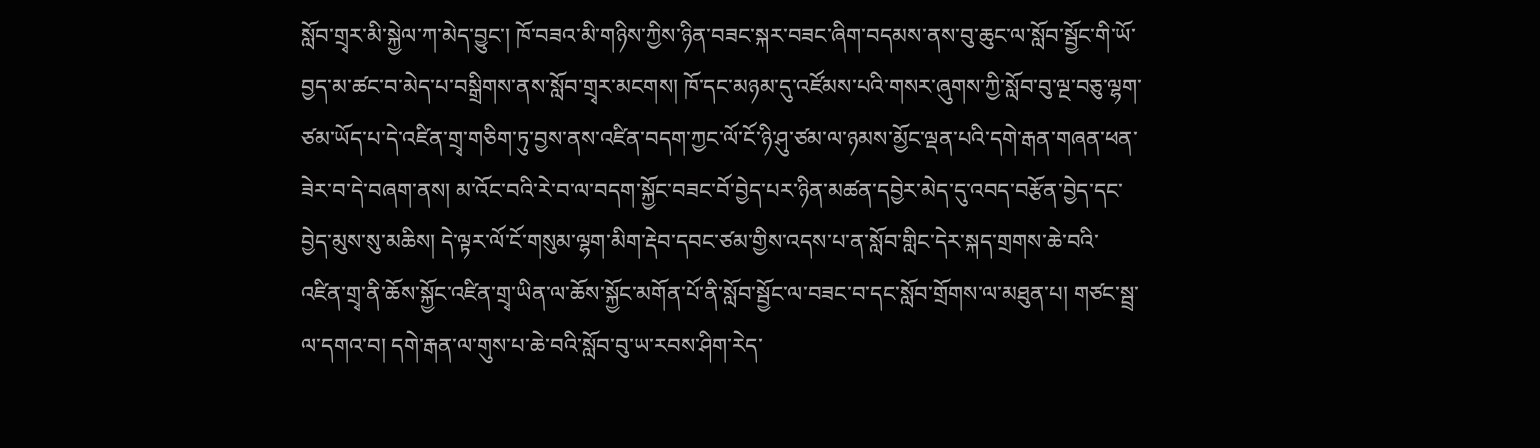སློབ་གྲྭར་མི་སྐྱེལ་ཀ་མེད་བྱུང་། ཁོ་བཟའ་མི་གཉིས་ཀྱིས་ཉིན་བཟང་སྐར་བཟང་ཞིག་བདམས་ནས་བུ་ཆུང་ལ་སློབ་སྦྱོང་གི་ཡོ་བྱད་མ་ཚང་བ་མེད་པ་བསྒྲིགས་ནས་སློབ་གྲྭར་མངགས། ཁོ་དང་མཉམ་དུ་འཛོམས་པའི་གསར་ཞུགས་ཀྱི་སློབ་བུ་ལྔ་བཅུ་ལྷག་ཙམ་ཡོད་པ་དེ་འཛིན་གྲྭ་གཅིག་ཏུ་བྱས་ནས་འཛིན་བདག་ཀྱང་ལོ་ངོ་ཉི་ཤུ་ཙམ་ལ་ཉམས་མྱོང་ལྡན་པའི་དགེ་རྒན་གཞན་ཕན་ཟེར་བ་དེ་བཞག་ནས། མ་འོང་བའི་རེ་བ་ལ་བདག་སྐྱོང་བཟང་བོ་བྱེད་པར་ཉིན་མཚན་དབྱེར་མེད་དུ་འབད་བརྩོན་བྱེད་དང་བྱེད་མུས་སུ་མཆིས། དེ་ལྟར་ལོ་ངོ་གསུམ་ལྷག་མིག་རྡེབ་དབང་ཙམ་གྱིས་འདས་པ་ན་སློབ་གླིང་དེར་སྐད་གྲགས་ཆེ་བའི་འཛིན་གྲྭ་ནི་ཆོས་སྐྱོང་འཛིན་གྲྭ་ཡིན་ལ་ཆོས་སྐྱོང་མགོན་པོ་ནི་སློབ་སྦྱོང་ལ་བཟང་བ་དང་སློབ་གྲོགས་ལ་མཐུན་པ། གཙང་སྦྲ་ལ་དགའ་བ། དགེ་རྒན་ལ་གུས་པ་ཆེ་བའི་སློབ་བུ་ཡ་རབས་ཤིག་རེད་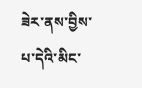ཟེར་ནས་བྱིས་པ་དེའི་མིང་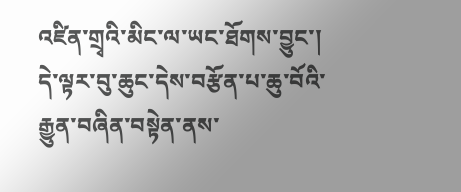འཛིན་གྲྭའི་མིང་ལ་ཡང་ཐོགས་བྱུང་། དེ་ལྟར་བུ་ཆུང་དེས་བརྩོན་པ་ཆུ་བོའི་རྒྱུན་བཞིན་བསྟེན་ནས་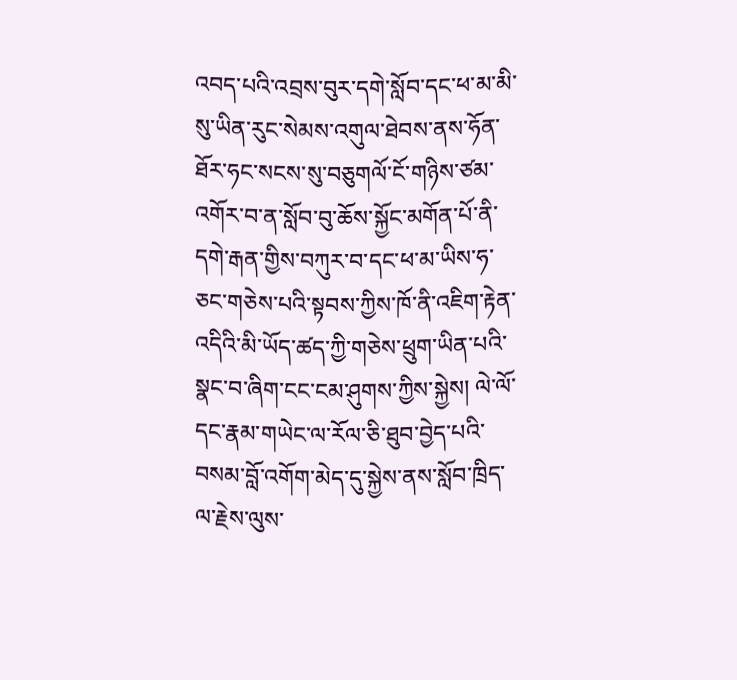འབད་པའི་འབྲས་བུར་དགེ་སློབ་དང་ཕ་མ་མི་སུ་ཡིན་རུང་སེམས་འགུལ་ཐེབས་ནས་ཧོན་ཐོར་ཧང་སངས་སུ་བཅུགལོ་ངོ་གཉིས་ཙམ་འགོར་བ་ན་སློབ་བུ་ཆོས་སྐྱོང་མགོན་པོ་ནི་དགེ་རྒན་གྱིས་བཀུར་བ་དང་ཕ་མ་ཡིས་ཧ་ཅང་གཅེས་པའི་སྟབས་ཀྱིས་ཁོ་ནི་འཇིག་རྟེན་འདིའི་མི་ཡོད་ཚད་ཀྱི་གཅེས་ཕྲུག་ཡིན་པའི་སྣང་བ་ཞིག་ངང་ངམ་ཤུགས་ཀྱིས་སྐྱེས། ལེ་ལོ་དང་རྣམ་གཡེང་ལ་རོལ་ཅི་ཐུབ་བྱེད་པའི་བསམ་བློ་འགོག་མེད་དུ་སྐྱེས་ནས་སློབ་ཁྲིད་ལ་རྗེས་ལུས་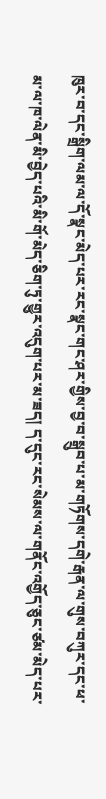ཁུར་བ་དང་སྒྲིག་ལམ་ལ་དོ་སྣང་མེད་པར་རང་སྣང་གང་ཤར་གྱིས་བྱ་བ་སྒྲུབ་པ་མ་གཏོགས་དགེ་རྒན་ལ་གུས་བཀུར་དང་ཕ་མ་ལ་ཁ་ལེན་མི་བྱེད་པའི་མི་གོ་མེད་ཅིག་ཏུ་གྱུར་འདུག་པར་མ་ཟད། ད་དུང་རང་སེམས་ལ་གནོང་འགྱོད་ཅུང་ཙམ་མེད་པར་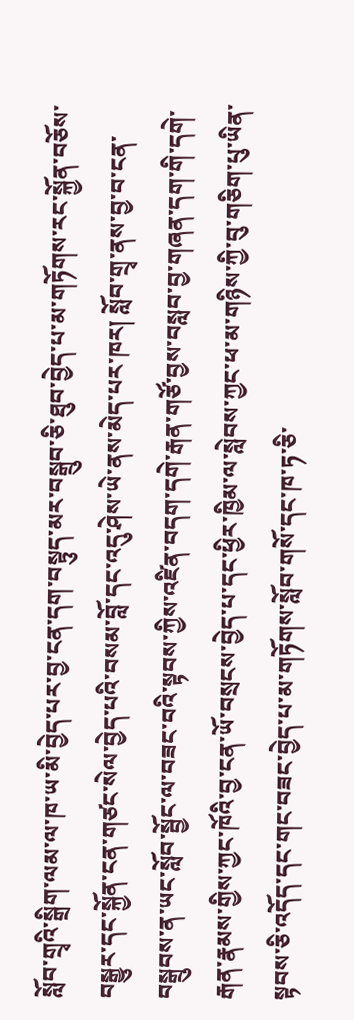སློབ་གྲྭའི་སྒྲིག་ལམ་ལ་ཁ་ཡ་མི་བྱེད་པར་བྱ་ངན་དག་བསྟུད་མར་བསྒྲུབ་ཅི་ཐུབ་བྱེད་པ་མ་གཏོགས་རང་སྐྱོན་བཅོས་བསྒྱུར་དང་སྐྱོན་ངན་གཙང་སེལ་བྱེད་པའི་བསམ་བློ་དང་འདུ་ཤེས་ཡེ་ནས་མེད་པར་ཁར། སློབ་གྲྭ་ནས་བྱ་བ་ངན་བསྒྲུབས་ན་ཡང་སློབ་སྦྱོང་ལ་བཟང་བའི་སྟབས་ཀྱིས་འཛིན་བདག་དགེ་རྒན་གཙོ་བྱས་བསླབ་བྱ་གཞན་དག་གི་དགེ་རྒན་རྣམས་གྱིས་ཀྱང་ཁོའི་བྱ་ངན་ཡོ་བསྲངས་བྱེད་པ་དང་ཕྱིར་ཁྱིམ་ལ་སླེབས་ཀྱང་ཕ་མ་གཉིས་ཀྱི་བུ་གཅིག་པུ་ཡིན་སྟབས་ཅི་འདོད་དང་གང་བཟང་བྱེད་པ་མ་གཏོགས་སློབ་གསོ་དང་ཁ་ཏ་ཅི་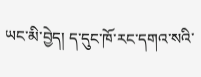ཡང་མི་བྱེད། ད་དུང་ཁོ་རང་དགའ་སའི་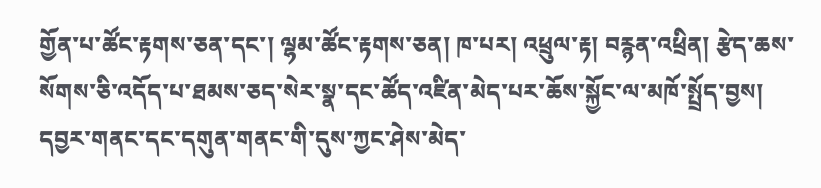གྱོན་པ་ཚོང་རྟགས་ཅན་དང་། ལྷམ་ཚོང་རྟགས་ཅན། ཁ་པར། འཕྲུལ་རྟ། བརྙན་འཕྲིན། རྩེད་ཆས་སོགས་ཅི་འདོད་པ་ཐམས་ཅད་སེར་སྣ་དང་ཚོད་འཛིན་མེད་པར་ཆོས་སྐྱོང་ལ་མཁོ་སྤྲོད་བྱས། དབྱར་གནང་དང་དགུན་གནང་གི་དུས་ཀྱང་ཤེས་མེད་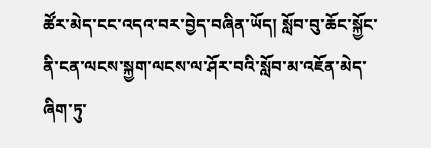ཚོར་མེད་ངང་འདའ་བར་བྱེད་བཞིན་ཡོད། སློབ་བུ་ཆོང་སྐྱོང་ནི་ངན་ལངས་སྐྱག་ལངས་ལ་ཤོར་བའི་སློབ་མ་འཇོན་མེད་ཞིག་ཏུ་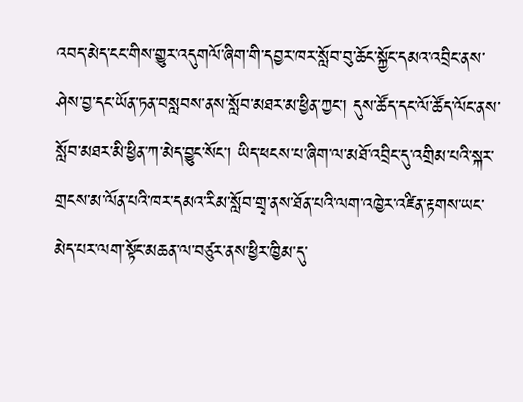འབད་མེད་ངང་གིས་གྱུར་འདུགལོ་ཞིག་གི་དབྱར་ཁར་སློབ་བུ་ཆོང་སྐྱོང་དམའ་འབྲིང་ནས་ཤེས་བྱ་དང་ཡོན་ཏན་བསླབས་ནས་སློབ་མཐར་མ་ཕྱིན་ཀྱང་། དུས་ཚོད་དང་ལོ་ཚོད་ལོང་ནས་སློབ་མཐར་མི་ཕྱིན་ཀ་མེད་བྱུང་སོང་། ཡིད་ཕངས་པ་ཞིག་ལ་མཐོ་འབྲིང་དུ་འགྲིམ་པའི་སྐར་གྲངས་མ་ལོན་པའི་ཁར་དམའ་རིམ་སློབ་གྲྭ་ནས་ཐོན་པའི་ལག་འཁྱེར་འཛིན་རྟགས་ཡང་མེད་པར་ལག་སྟོང་མཆན་ལ་བཙུར་ནས་ཕྱིར་ཁྱིམ་དུ་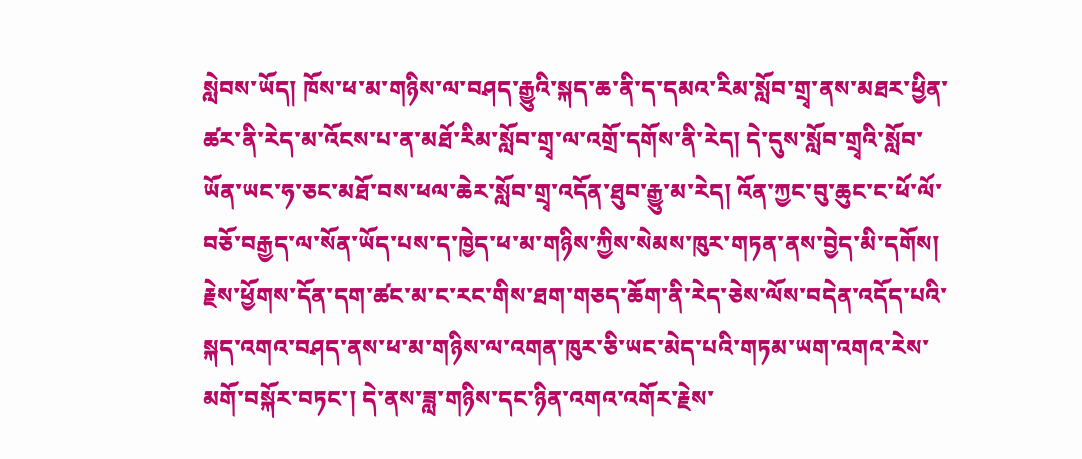སླེབས་ཡོད། ཁོས་ཕ་མ་གཉིས་ལ་བཤད་རྒྱུའི་སྐད་ཆ་ནི་ད་དམའ་རིམ་སློབ་གྲྭ་ནས་མཐར་ཕྱིན་ཚར་ནི་རེད་མ་འོངས་པ་ན་མཐོ་རིམ་སློབ་གྲྭ་ལ་འགྲོ་དགོས་ནི་རེད། དེ་དུས་སློབ་གྲྭའི་སློབ་ཡོན་ཡང་ཧ་ཅང་མཐོ་བས་ཕལ་ཆེར་སློབ་གྲྭ་འདོན་ཐུབ་རྒྱུ་མ་རེད། འོན་ཀྱང་བུ་ཆུང་ང་ཕོ་ལོ་བཅོ་བརྒྱད་ལ་སོན་ཡོད་པས་ད་ཁྱེད་ཕ་མ་གཉིས་ཀྱིས་སེམས་ཁུར་གཏན་ནས་བྱེད་མི་དགོས། རྗེས་ཕྱོགས་དོན་དག་ཚང་མ་ང་རང་གིས་ཐག་གཅད་ཆོག་ནི་རེད་ཅེས་ལོས་བདེན་འདོད་པའི་སྐད་འགའ་བཤད་ནས་ཕ་མ་གཉིས་ལ་འགན་ཁུར་ཅི་ཡང་མེད་པའི་གཏམ་ཡག་འགའ་རེས་མགོ་བསྐོར་བཏང་། དེ་ནས་ཟླ་གཉིས་དང་ཉིན་འགའ་འགོར་རྗེས་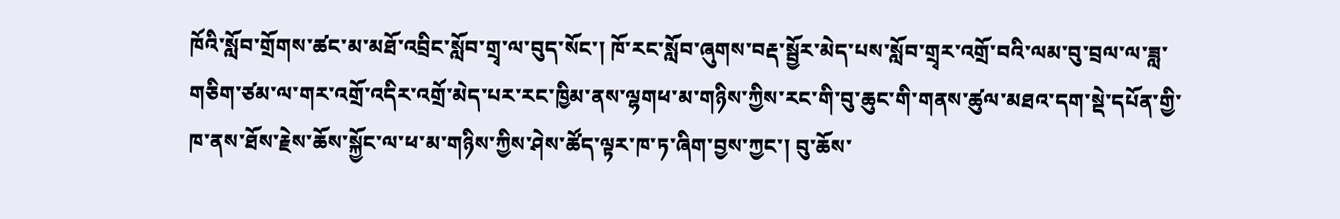ཁོའི་སློབ་གྲོགས་ཚང་མ་མཐོ་འབྲིང་སློབ་གྲྭ་ལ་བུད་སོང་། ཁོ་རང་སློབ་ཞུགས་བརྡ་སྦྱོར་མེད་པས་སློབ་གྲྭར་འགྲོ་བའི་ལམ་བུ་བྲལ་ལ་ཟླ་གཅིག་ཙམ་ལ་གར་འགྲོ་འདིར་འགྲོ་མེད་པར་རང་ཁྱིམ་ནས་ལྷགཕ་མ་གཉིས་ཀྱིས་རང་གི་བུ་ཆུང་གི་གནས་ཚུལ་མཐའ་དག་སྡེ་དཔོན་གྱི་ཁ་ནས་ཐོས་རྗེས་ཆོས་སྐྱོང་ལ་ཕ་མ་གཉིས་ཀྱིས་ཤེས་ཚོད་ལྟར་ཁ་ཏ་ཞིག་བྱས་ཀྱང་། བུ་ཆོས་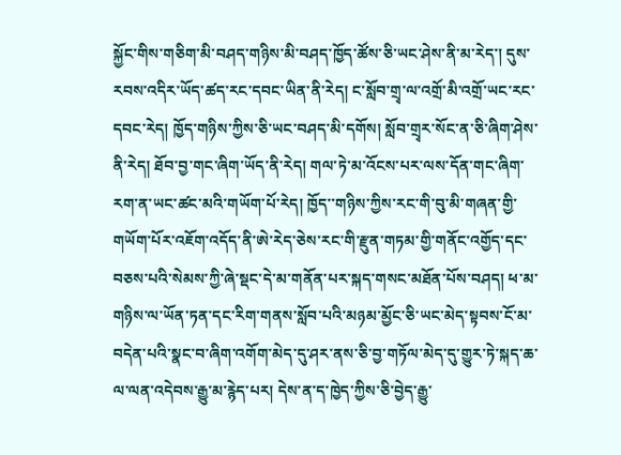སྐྱོང་གིས་གཅིག་མི་བཤད་གཉིས་མི་བཤད་ཁྱོད་ཚོས་ཅི་ཡང་ཤེས་ནི་མ་རེད་། དུས་རབས་འདིར་ཡོད་ཚད་རང་དབང་ཡིན་ནི་རེད། ང་སློབ་གྲྭ་ལ་འགྲོ་མི་འགྲོ་ཡང་རང་དབང་རེད། ཁྱོད་གཉིས་ཀྱིས་ཅི་ཡང་བཤད་མི་དགོས། སློབ་གྲྭར་སོང་ན་ཅི་ཞིག་ཤེས་ནི་རེད། ཐོབ་བྱ་གང་ཞིག་ཡོད་ནི་རེད། གལ་ཏེ་མ་འོངས་པར་ལས་དོན་གང་ཞིག་རག་ན་ཡང་ཚང་མའི་གཡོག་པོ་རེད། ཁྱོད་་གཉིས་ཀྱིས་རང་གི་བུ་མི་གཞན་གྱི་གཡོག་པོར་འཇོག་འདོད་ནི་ཨེ་རེད་ཅེས་རང་གི་རྫུན་གཏམ་གྱི་གནོང་འགྱོད་དང་བཅས་པའི་སེམས་ཀྱི་ཞེ་སྡང་དེ་མ་གནོན་པར་སྐད་གསང་མཐོན་པོས་བཤད། ཕ་མ་གཉིས་ལ་ཡོན་ཏན་དང་རིག་གནས་སློབ་པའི་མཉམ་མྱོང་ཅི་ཡང་མེད་སྟབས་ངོ་མ་བདེན་པའི་སྣང་བ་ཞིག་འགོག་མེད་དུ་ཤར་ནས་ཅི་བྱ་གཏོལ་མེད་དུ་གྱུར་ཏེ་སྐད་ཆ་ལ་ལན་འདེབས་རྒྱུ་མ་རྙེད་པར། དེས་ན་ད་ཁྱེད་ཀྱིས་ཅི་བྱེད་རྒྱུ་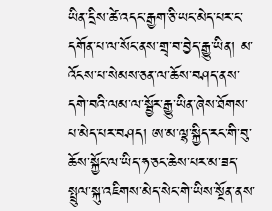ཡིན་དྲིས་ཚེ་འདང་རྒྱག་ཅི་ཡང་མེད་པར་ང་དགོན་པ་ལ་སོང་ནས་གྲྭ་བ་བྱེད་རྒྱུ་ཡིན། མ་འོངས་པ་སེམས་ཅན་ལ་ཆོས་བཤད་ནས་དགེ་བའི་ལམ་ལ་སྦྱོར་རྒྱུ་ཡིན་ཞེས་ཐོགས་པ་མེད་པར་བཤད། ཨ་མ་ལྷ་སྐྱིད་རང་གི་བུ་ཆོས་སྐྱོང་ལ་ཡིད་ཧ་ཅང་ཆེས་པར་མ་ཟད་སྤྲུལ་སྐུ་འཇིགས་མེད་སེང་གེ་ཡིས་སྔོན་ནས་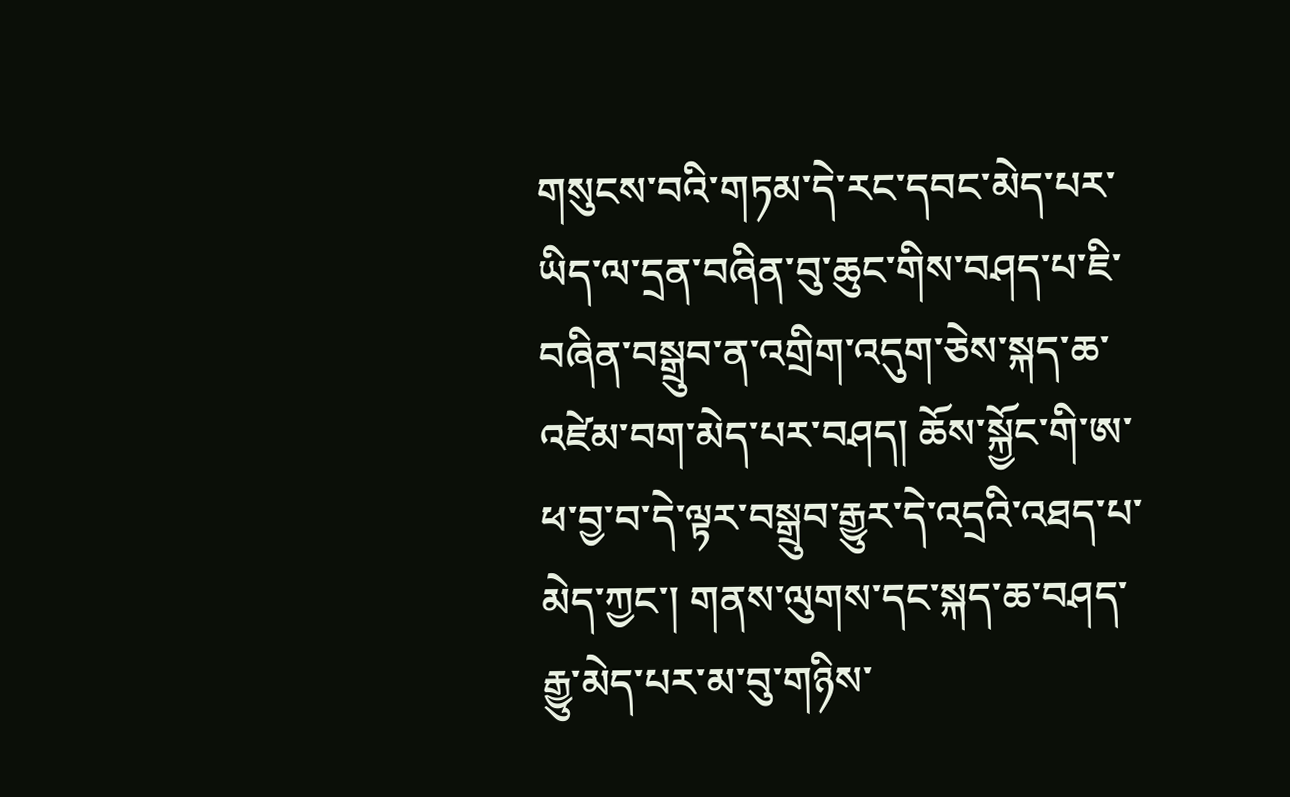གསུངས་བའི་གཏམ་དེ་རང་དབང་མེད་པར་ཡིད་ལ་དྲན་བཞིན་བུ་ཆུང་གིས་བཤད་པ་ཇི་བཞིན་བསྒྲུབ་ན་འགྲིག་འདུག་ཅེས་སྐད་ཆ་འཛེམ་བག་མེད་པར་བཤད། ཆོས་སྐྱོང་གི་ཨ་ཕ་བྱ་བ་དེ་ལྟར་བསྒྲུབ་རྒྱུར་དེ་འདྲའི་འཐད་པ་མེད་ཀྱང་། གནས་ལུགས་དང་སྐད་ཆ་བཤད་རྒྱུ་མེད་པར་མ་བུ་གཉིས་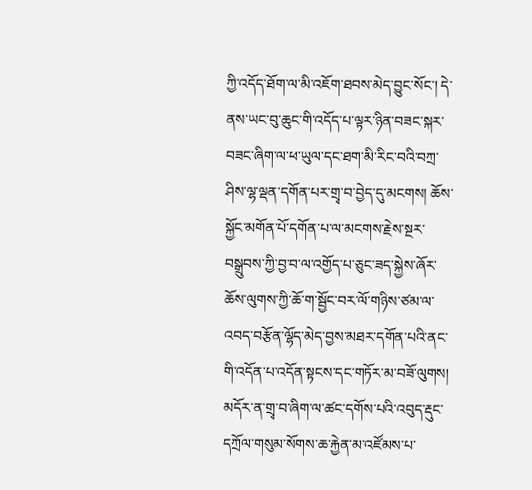ཀྱི་འདོད་ཐོག་ལ་མི་འཇོག་ཐབས་མེད་བྱུང་སོང་། དེ་ནས་ཡང་བུ་ཆུང་གི་འདོད་པ་ལྟར་ཉིན་བཟང་སྐར་བཟང་ཞིག་ལ་ཕ་ཡུལ་དང་ཐག་མི་རིང་བའི་བཀྲ་ཤིས་ལྷ་ལྡན་དགོན་པར་གྲྭ་བ་བྱེད་དུ་མངགས། ཆོས་སྐྱོང་མགོན་པོ་དགོན་པ་ལ་མངགས་རྗེས་སྔར་བསྒྲུབས་ཀྱི་བྱ་བ་ལ་འགྱོད་པ་ཅུང་ཟད་སྐྱེས་ཞོར་ཆོས་ལུགས་ཀྱི་ཆོ་ག་སྦྱོང་བར་ལོ་གཉིས་ཙམ་ལ་འབད་བརྩོན་ལྷོད་མེད་བྱས་མཐར་དགོན་པའི་ནང་གི་འདོན་པ་འདོན་སྟངས་དང་གཏོར་མ་བཟོ་ལུགས། མདོར་ན་གྲྭ་བ་ཞིག་ལ་ཚང་དགོས་པའི་འབུད་རྡུང་དཀྲོལ་གསུམ་སོགས་ཆ་རྐྱེན་མ་འཛོམས་པ་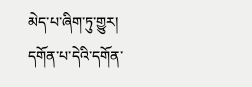མེད་པ་ཞིག་ཏུ་གྱུར། དགོན་པ་དེའི་དགོན་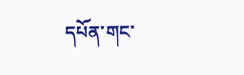དཔོན་གང་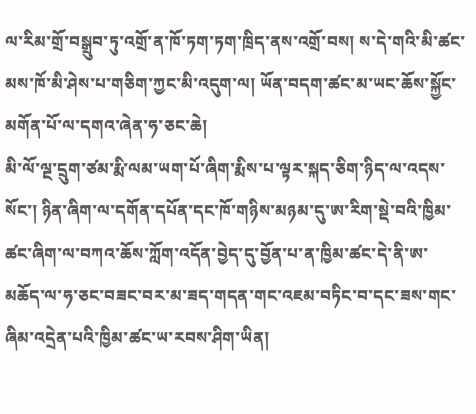ལ་རིམ་གྲོ་བསྒྲུབ་ཏུ་འགྲོ་ན་ཁོ་ཏག་ཏག་ཁྲིད་ནས་འགྲོ་བས། ས་དེ་གའི་མི་ཚང་མས་ཁོ་མི་ཤེས་པ་གཅིག་ཀྱང་མི་འདུག་ལ། ཡོན་བདག་ཚང་མ་ཡང་ཆོས་སྐྱོང་མགོན་པོ་ལ་དགའ་ཞེན་ཧ་ཅང་ཆེ།
མི་ལོ་ལྔ་དྲུག་ཙམ་རྨི་ལམ་ཡག་པོ་ཞིག་རྨིས་པ་ལྟར་སྐད་ཅིག་ཉིད་ལ་འདས་སོང་། ཉིན་ཞིག་ལ་དགོན་དཔོན་དང་ཁོ་གཉིས་མཉམ་དུ་ཨ་རིག་སྡེ་བའི་ཁྱིམ་ཚང་ཞིག་ལ་བཀའ་ཆོས་ཀློག་འདོན་བྱེད་དུ་བྱོན་པ་ན་ཁྱིམ་ཚང་དེ་ནི་ཨ་མཆོད་ལ་ཧ་ཅང་བཟང་བར་མ་ཟད་གདན་གང་འཇམ་བཏིང་བ་དང་ཟས་གང་ཞིམ་འདྲེན་པའི་ཁྱིམ་ཚང་ཡ་རབས་ཤིག་ཡིན།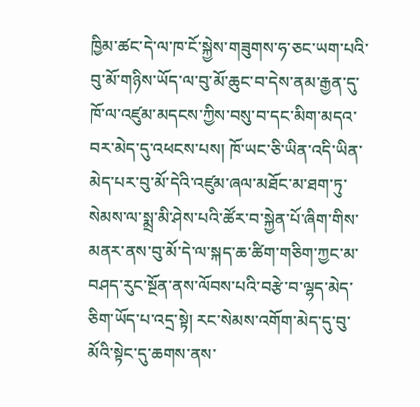ཁྱིམ་ཚང་དེ་ལ་ཁ་ངོ་སྐྱེས་གཟུགས་ཧ་ཅང་ཡག་པའི་བུ་མོ་གཉིས་ཡོད་ལ་བུ་མོ་ཆུང་བ་དེས་ནམ་རྒྱན་དུ་ཁོ་ལ་འཛུམ་མདངས་ཀྱིས་བསུ་བ་དང་མིག་མདའ་བར་མེད་དུ་འཕངས་པས། ཁོ་ཡང་ཅི་ཡིན་འདི་ཡིན་མེད་པར་བུ་མོ་དེའི་འཛུམ་ཞལ་མཐོང་མ་ཐག་ཏུ་སེམས་ལ་སྨྲ་མི་ཤེས་པའི་ཚོར་བ་སྐྱེན་པོ་ཞིག་གིས་མནར་ནས་བུ་མོ་དེ་ལ་སྐད་ཆ་ཚིག་གཅིག་ཀྱང་མ་བཤད་རུང་སྔོན་ནས་ལོབས་པའི་བརྩེ་བ་ལྷད་མེད་ཅིག་ཡོད་པ་འདྲ་སྟེ། རང་སེམས་འགོག་མེད་དུ་བུ་མོའི་སྟེང་དུ་ཆགས་ནས་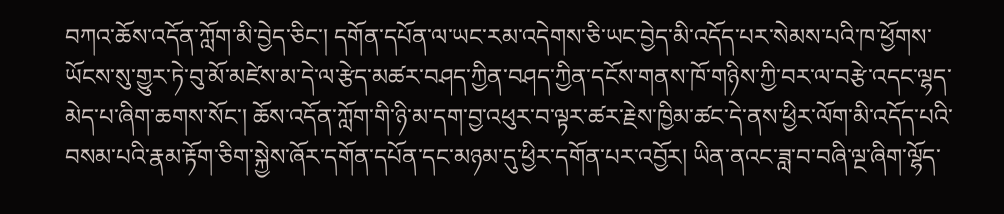བཀའ་ཆོས་འདོན་ཀློག་མི་བྱེད་ཅིང་། དགོན་དཔོན་ལ་ཡང་རམ་འདེགས་ཅི་ཡང་བྱེད་མི་འདོད་པར་སེམས་པའི་ཁ་ཕྱོགས་ཡོངས་སུ་གྱུར་ཏེ་བུ་མོ་མཛེས་མ་དེ་ལ་རྩེད་མཚར་བཤད་ཀྱིན་བཤད་ཀྱིན་དངོས་གནས་ཁོ་གཉིས་ཀྱི་བར་ལ་བརྩེ་འདང་ལྷད་མེད་པ་ཞིག་ཆགས་སོང་། ཆོས་འདོན་ཀློག་གི་ཉི་མ་དག་བྱ་འཕུར་བ་ལྟར་ཚར་རྗེས་ཁྱིམ་ཚང་དེ་ནས་ཕྱིར་ལོག་མི་འདོད་པའི་བསམ་པའི་རྣམ་རྟོག་ཅིག་སྐྱེས་ཞོར་དགོན་དཔོན་དང་མཉམ་དུ་ཕྱིར་དགོན་པར་འབྱོར། ཡིན་ནའང་ཟླ་བ་བཞི་ལྔ་ཞིག་ལྷོད་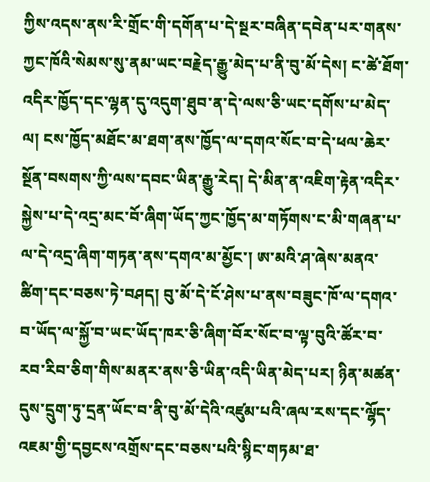ཀྱིས་འདས་ནས་རི་གྲོང་གི་དགོན་པ་དེ་སྔར་བཞིན་དབེན་པར་གནས་ཀྱང་ཁོའི་སེམས་སུ་ནམ་ཡང་བརྗེད་རྒྱུ་མེད་པ་ནི་བུ་མོ་དེས། ང་ཚེ་ཐོག་འདིར་ཁྱོད་དང་ལྷན་དུ་འདུག་ཐུབ་ན་དེ་ལས་ཅི་ཡང་དགོས་པ་མེད་ལ། ངས་ཁྱོད་མཐོང་མ་ཐག་ནས་ཁྱོད་ལ་དགའ་སོང་བ་དེ་ཕལ་ཆེར་སྔོན་བསགས་ཀྱི་ལས་དབང་ཡིན་རྒྱུ་རེད། དེ་མིན་ན་འཇིག་རྟེན་འདིར་སྐྱེས་པ་དེ་འདྲ་མང་བོ་ཞིག་ཡོད་ཀྱང་ཁྱོད་མ་གཏོགས་ང་མི་གཞན་པ་ལ་དེ་འདྲ་ཞིག་གཏན་ནས་དགའ་མ་མྱོང་། ཨ་མའི་ཤ་ཞེས་མནའ་ཚིག་དང་བཅས་ཏེ་བཤད། བུ་མོ་དེ་ངོ་ཤེས་པ་ནས་བཟུང་ཁོ་ལ་དགའ་བ་ཡོད་ལ་སྐྱོ་བ་ཡང་ཡོད་ཁར་ཅི་ཞིག་བོར་སོང་བ་ལྟ་བུའི་ཚོར་བ་རབ་རིབ་ཅིག་གིས་མནར་ནས་ཅི་ཡིན་འདི་ཡིན་མེད་པར། ཉིན་མཚན་དུས་དྲུག་ཏུ་དྲན་ཡོང་བ་ནི་བུ་མོ་དེའི་འཛུམ་པའི་ཞལ་རས་དང་ལྷོད་འཇམ་གྱི་དབྱངས་འགྲོས་དང་བཅས་པའི་སྙིང་གཏམ་ཐ་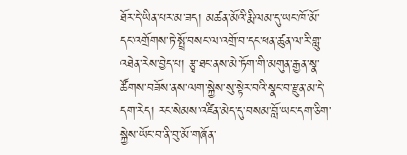ཐོར་དེ་ཡིན་པར་མ་ཟད། མཚན་མོའི་རྨི་ལམ་དུ་ཡང་ཁོ་མོ་དང་འགྲོགས་ཏེ་སྤྲོ་བསང་ལ་འགྲོ་བ་དང་ཕན་ཚུན་ལ་རི་གླུ་འཐེན་རེས་བྱེད་པ། རྩྭ་ཐང་ནས་མེ་ཏོག་གི་མགུན་རྒྱན་སྣ་ཚོགས་བཟོས་ནས་ལག་སྐྱེས་སུ་སྟེར་བའི་སྣང་བ་རྫུན་མ་དེ་དག་རེད། རང་སེམས་འཛིན་མེད་དུ་བསམ་བློ་ཡང་དག་ཅིག་སྐྱེས་ཡོང་བ་ནི་བུ་མོ་གཞོན་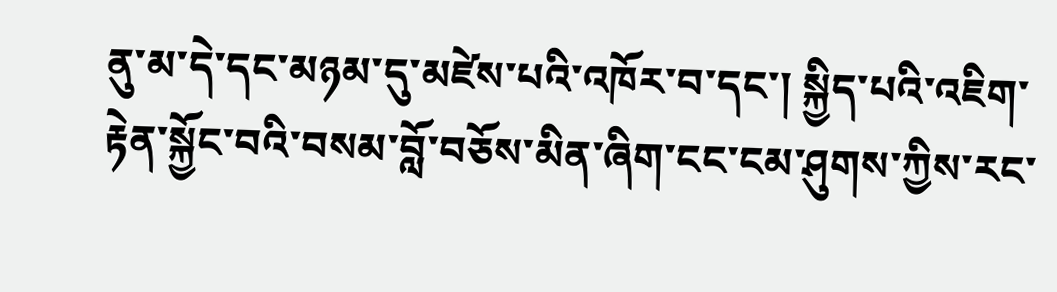ནུ་མ་དེ་དང་མཉམ་དུ་མཛེས་པའི་འཁོར་བ་དང་། སྐྱིད་པའི་འཇིག་རྟེན་སྐྱོང་བའི་བསམ་བློ་བཅོས་མིན་ཞིག་ངང་ངམ་ཤུགས་ཀྱིས་རང་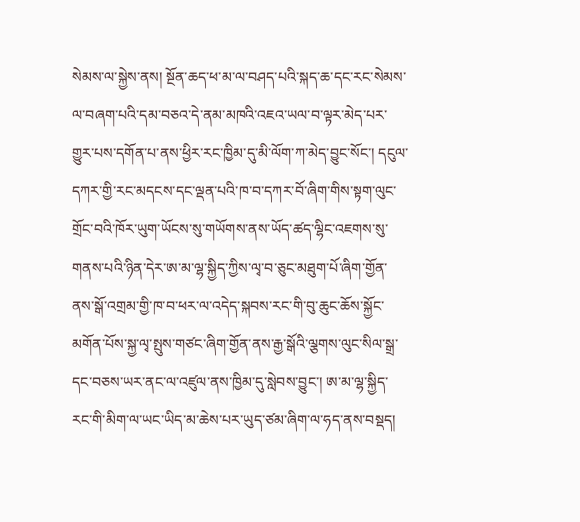སེམས་ལ་སྐྱེས་ནས། སྔོན་ཆད་ཕ་མ་ལ་བཤད་པའི་སྐད་ཆ་དང་རང་སེམས་ལ་བཞག་པའི་དམ་བཅའ་དེ་ནམ་མཁའི་འཇའ་ཡལ་བ་ལྟར་མེད་པར་གྱུར་པས་དགོན་པ་ནས་ཕྱིར་རང་ཁྱིམ་དུ་མི་ལོག་ཀ་མེད་བྱུང་སོང་། དངུལ་དཀར་གྱི་རང་མདངས་དང་ལྡན་པའི་ཁ་བ་དཀར་བོ་ཞིག་གིས་སྟག་ལུང་གྲོང་བའི་ཁོར་ཡུག་ཡོངས་སུ་གཡོགས་ནས་ཡོད་ཚད་ལྷིང་འཇགས་སུ་གནས་པའི་ཉིན་དེར་ཨ་མ་ལྷ་སྐྱིད་ཀྱིས་ལྭ་བ་ཅུང་མཐུག་པོ་ཞིག་གྱོན་ནས་སྒོ་འགྲམ་གྱི་ཁ་བ་ཕར་ལ་འདེད་སྐབས་རང་གི་བུ་ཆུང་ཆོས་སྐྱོང་མགོན་པོས་སྐྱ་ལྭ་སྤུས་གཙང་ཞིག་གྱོན་ནས་རྒྱ་སྒོའི་ལྕགས་ལུང་སིལ་སྒྲ་དང་བཅས་ཡར་ནང་ལ་འཛུལ་ནས་ཁྱིམ་དུ་སླེབས་བྱུང་། ཨ་མ་ལྷ་སྐྱིད་རང་གི་མིག་ལ་ཡང་ཡིད་མ་ཆེས་པར་ཡུད་ཙམ་ཞིག་ལ་ཧད་ནས་བསྡད།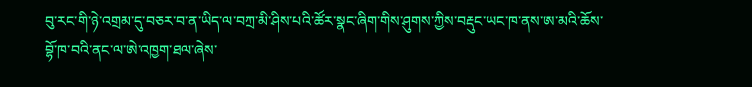བུ་རང་གི་ཉེ་འགྲམ་དུ་བཅར་བ་ན་ཡིད་ལ་བཀྲ་མི་ཤིས་པའི་ཚོར་སྣང་ཞིག་གིས་ཤུགས་ཀྱིས་བརྡུང་ཡང་ཁ་ནས་ཨ་མའི་ཆོས་བྷོ་ཁ་བའི་ནང་ལ་ཨེ་འཁྱག་ཐལ་ཞེས་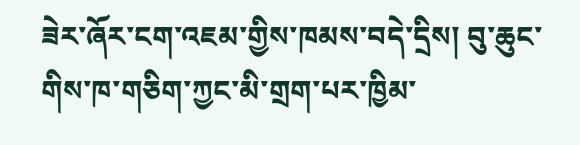ཟེར་ཞོར་ངག་འཇམ་གྱིས་ཁམས་བདེ་དྲིས། བུ་ཆུང་གིས་ཁ་གཅིག་ཀྱང་མི་གྲག་པར་ཁྱིམ་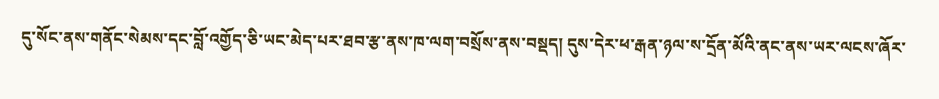དུ་སོང་ནས་གནོང་སེམས་དང་བློ་འགྱོད་ཅི་ཡང་མེད་པར་ཐབ་རྩ་ནས་ཁ་ལག་བསྲོས་ནས་བསྡད། དུས་དེར་ཕ་རྒན་ཉལ་ས་དྲོན་མོའི་ནང་ནས་ཡར་ལངས་ཞོར་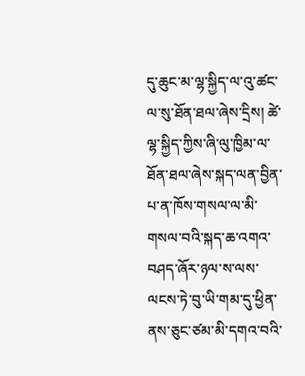དུ་ཆུང་མ་ལྷ་སྐྱིད་ལ་འུ་ཚང་ལ་སུ་ཐོན་ཐལ་ཞེས་དྲིས། ཚེ་ལྷ་སྐྱིད་ཀྱིས་ཞི་ལུ་ཁྱིམ་ལ་ཐོན་ཐལ་ཞེས་སྐད་ལན་བྱིན་པ་ན་ཁོས་གསལ་ལ་མི་གསལ་བའི་སྐད་ཆ་འགའ་བཤད་ཞོར་ཉལ་ས་ལས་ལངས་ཏེ་བུ་ཡི་གམ་དུ་ཕྱིན་ནས་ཅུང་ཙམ་མི་དགའ་བའི་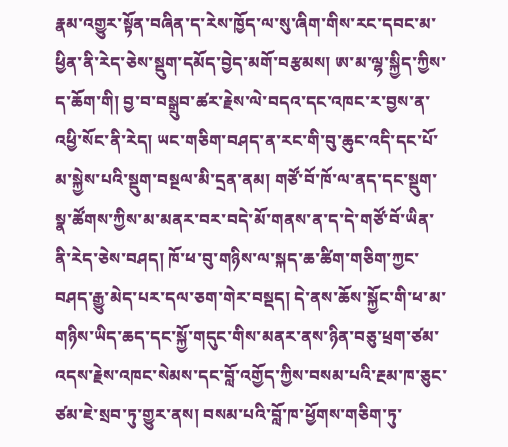རྣམ་འགྱུར་སྟོན་བཞིན་ད་རེས་ཁྱོད་ལ་སུ་ཞིག་གིས་རང་དབང་མ་ཕྱིན་ནི་རེད་ཅེས་སྡུག་དམོད་བྱེད་མགོ་བརྩམས། ཨ་མ་ལྷ་སྐྱིད་ཀྱིས་ད་ཆོག་གི། བྱ་བ་བསྒྲུབ་ཚར་རྗེས་ལེ་བདའ་དང་འཁང་ར་བྱས་ན་འཕྱི་སོང་ནི་རེད། ཡང་གཅིག་བཤད་ན་རང་གི་བུ་ཆུང་འདི་དང་པོ་མ་སྐྱེས་པའི་སྡུག་བསྔལ་མི་དྲན་ནམ། གཙོ་བོ་ཁོ་ལ་ནད་དང་སྡུག་སྣ་ཚོགས་ཀྱིས་མ་མནར་བར་བདེ་མོ་གནས་ན་ད་དེ་གཙོ་བོ་ཡིན་ནི་རེད་ཅེས་བཤད། ཁོ་ཕ་བུ་གཉིས་ལ་སྐད་ཆ་ཚིག་གཅིག་ཀྱང་བཤད་རྒྱུ་མེད་པར་དལ་ཅག་གེར་བསྡད། དེ་ནས་ཆོས་སྐྱོང་གི་ཕ་མ་གཉིས་ཡིད་ཆད་དང་སྐྱོ་གདུང་གིས་མནར་ནས་ཉིན་བཅུ་ཕྲག་ཙམ་འདས་རྗེས་འཁང་སེམས་དང་བློ་འགྱོད་ཀྱིས་བསམ་པའི་རྔམ་ཁ་ཅུང་ཙམ་ཇེ་སྲབ་ཏུ་གྱུར་ནས། བསམ་པའི་བློ་ཁ་ཕྱོགས་གཅིག་ཏུ་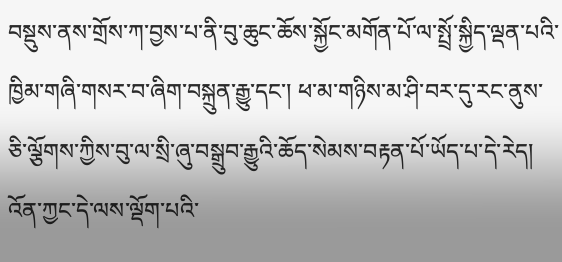བསྡུས་ནས་གྲོས་ཀ་བྱས་པ་ནི་བུ་ཆུང་ཆོས་སྐྱོང་མགོན་པོ་ལ་སྤྲོ་སྐྱིད་ལྡན་པའི་ཁྱིམ་གཞི་གསར་བ་ཞིག་བསྐྲུན་རྒྱུ་དང་། ཕ་མ་གཉིས་མ་ཤི་བར་དུ་རང་ནུས་ཅི་ལྕོགས་ཀྱིས་བུ་ལ་སྲི་ཞུ་བསྒྲུབ་རྒྱུའི་ཆོད་སེམས་བརྟན་པོ་ཡོད་པ་དེ་རེད། འོན་ཀྱང་དེ་ལས་ལྡོག་པའི་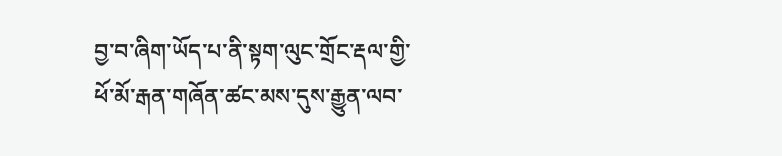བྱ་བ་ཞིག་ཡོད་པ་ནི་སྟག་ལུང་གྲོང་རྡལ་གྱི་ཕོ་མོ་རྒན་གཞོན་ཚང་མས་དུས་རྒྱུན་ལབ་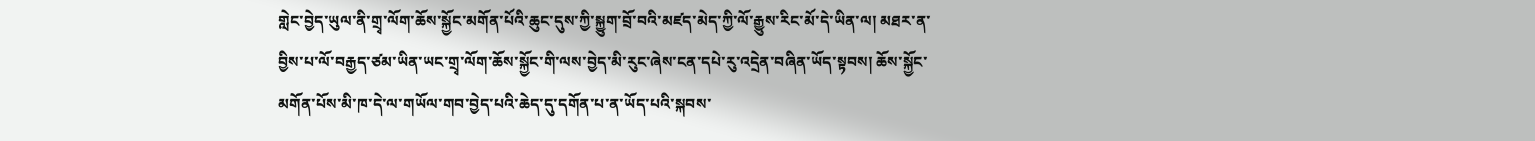གླེང་བྱེད་ཡུལ་ནི་གྲྭ་ལོག་ཆོས་སྐྱོང་མགོན་པོའི་ཆུང་དུས་ཀྱི་སྐྱུག་བྲོ་བའི་མཛད་མེད་ཀྱི་ལོ་རྒྱུས་རིང་མོ་དེ་ཡིན་ལ། མཐར་ན་བྱིས་པ་ལོ་བརྒྱད་ཙམ་ཡིན་ཡང་གྲྭ་ལོག་ཆོས་སྐྱོང་གི་ལས་བྱེད་མི་རུང་ཞེས་ངན་དཔེ་རུ་འདྲེན་བཞིན་ཡོད་སྟབས། ཆོས་སྐྱོང་མགོན་པོས་མི་ཁ་དེ་ལ་གཡོལ་གབ་བྱེད་པའི་ཆེད་དུ་དགོན་པ་ན་ཡོད་པའི་སྐབས་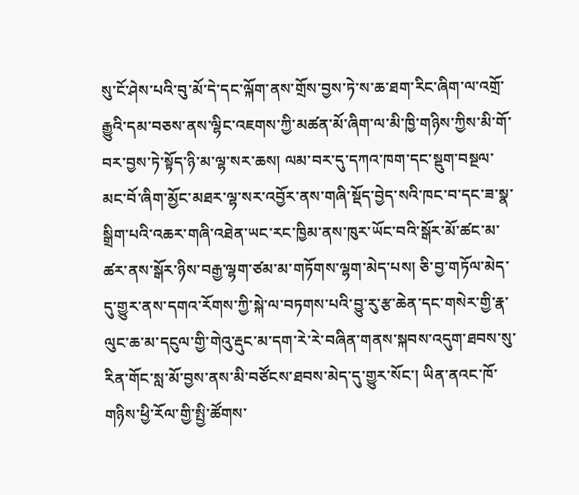སུ་ངོ་ཤེས་པའི་བུ་མོ་དེ་དང་ལྐོག་ནས་གྲོས་བྱས་ཏེ་ས་ཆ་ཐག་རིང་ཞིག་ལ་འགྲོ་རྒྱུའི་དམ་བཅས་ནས་ལྷིང་འཇགས་ཀྱི་མཚན་མོ་ཞིག་ལ་མི་ཁྱི་གཉིས་ཀྱིས་མི་གོ་བར་བྱས་ཏེ་སྟོད་ཉི་མ་ལྷ་སར་ཆས། ལམ་བར་དུ་དཀའ་ཁག་དང་སྡུག་བསྔལ་མང་བོ་ཞིག་མྱོང་མཐར་ལྷ་སར་འབྱོར་ནས་གཞི་སྡོད་བྱེད་སའི་ཁང་བ་དང་ཟ་སྣ་སྒྲིག་པའི་འཆར་གཞི་འཐེན་ཡང་རང་ཁྱིམ་ནས་ཁུར་ཡོང་བའི་སྒོར་མོ་ཚང་མ་ཚར་ནས་སྒོར་ཉིས་བརྒྱ་ལྷག་ཙམ་མ་གཏོགས་ལྷག་མེད་པས། ཅི་བྱ་གཏོལ་མེད་དུ་གྱུར་ནས་དགའ་རོགས་ཀྱི་སྐེ་ལ་བཏགས་པའི་བྱུ་རུ་རྩ་ཆེན་དང་གསེར་གྱི་རྣ་ལུང་ཆ་མ་དངུལ་གྱི་གེའུ་རྡུང་མ་དག་རེ་རེ་བཞིན་གནས་སྐབས་འདུག་ཐབས་སུ་རིན་གོང་སླ་མོ་བྱས་ནས་མི་བཙོངས་ཐབས་མེད་དུ་གྱུར་སོང་། ཡིན་ནའང་ཁོ་གཉིས་ཕྱི་རོལ་གྱི་སྤྱི་ཚོགས་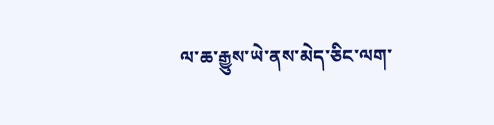ལ་ཆ་རྒྱུས་ཡེ་ནས་མེད་ཅིང་ལག་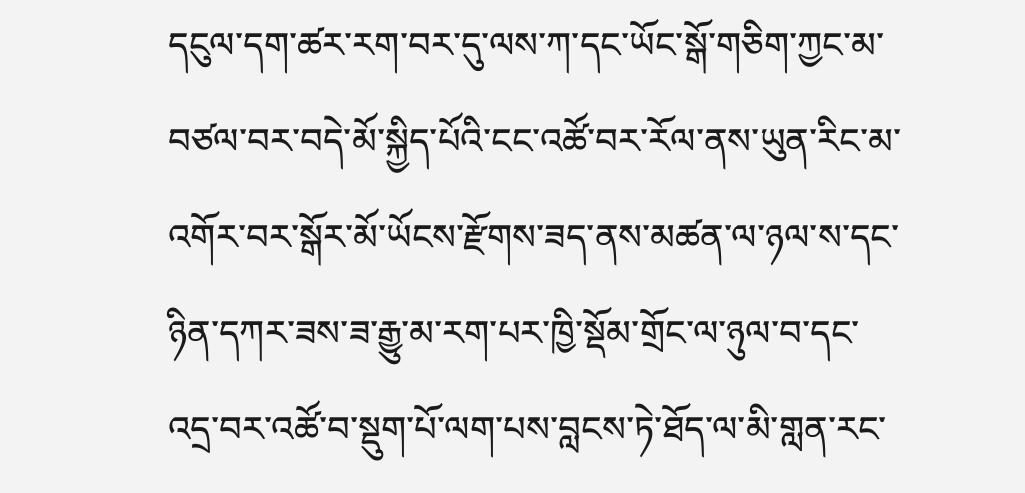དངུལ་དག་ཚར་རག་བར་དུ་ལས་ཀ་དང་ཡོང་སྒོ་གཅིག་ཀྱང་མ་བཙལ་བར་བདེ་མོ་སྐྱིད་པོའི་ངང་འཚོ་བར་རོལ་ནས་ཡུན་རིང་མ་འགོར་བར་སྒོར་མོ་ཡོངས་རྫོགས་ཟད་ནས་མཚན་ལ་ཉལ་ས་དང་ཉིན་དཀར་ཟས་ཟ་རྒྱུ་མ་རག་པར་ཁྱི་སྡོམ་གྲོང་ལ་ཉུལ་བ་དང་འདྲ་བར་འཚོ་བ་སྡུག་པོ་ལག་པས་བླངས་ཏེ་ཐོད་ལ་མི་གླན་རང་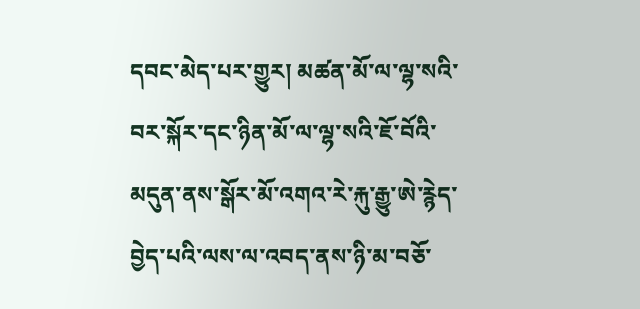དབང་མེད་པར་གྱུར། མཚན་མོ་ལ་ལྷ་སའི་བར་སྐོར་དང་ཉིན་མོ་ལ་ལྷ་སའི་ཇོ་བོའི་མདུན་ནས་སྒོར་མོ་འགའ་རེ་རྐུ་རྒྱུ་ཨེ་རྙེད་བྱེད་པའི་ལས་ལ་འབད་ནས་ཉི་མ་བཅོ་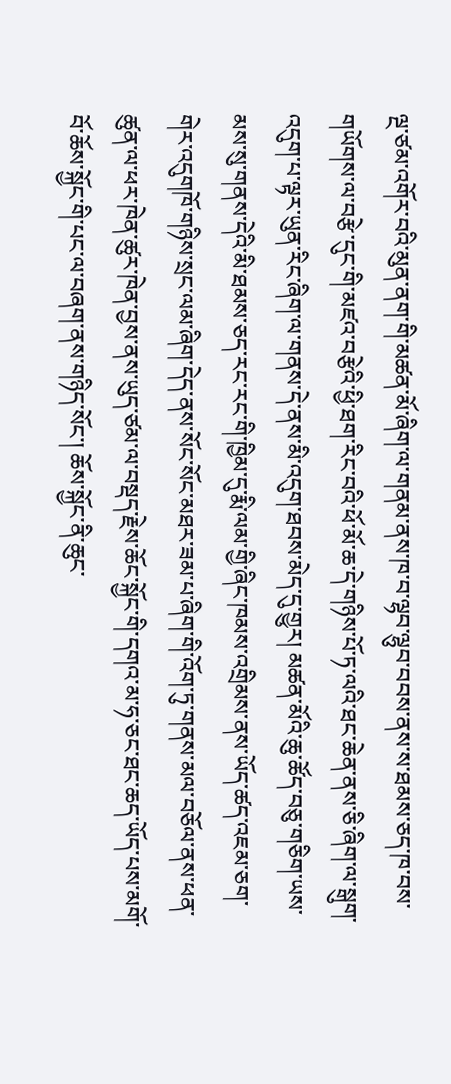ལྔ་ཙམ་འགོར་བའི་མུན་ནག་གི་མཚན་མོ་ཞིག་ལ་གནམ་ནས་ཁ་བ་ལྷབ་ལྷུབ་བབས་ནས་ས་ཐམས་ཅད་ཁ་བས་གཡོགས་ལ་བརྩེ་དུང་གི་མཛའ་བརྩེའི་ཕྱི་ཐག་རིང་བའི་ཕོ་མོ་ཆ་དེ་གཉིས་པོ་ཏ་ལའི་ཐང་ཆེན་ནས་ཅི་ཞིག་ལ་སྒུག་འདུག་པ་ལྟར་ཡུན་རིང་ཞིག་ལ་གནས་དེ་ནས་མི་འདུག་ཐབས་མེད་དུ་གྱུར། མཚན་མོའི་ཆུ་ཚོད་བཅུ་གཅིག་ཡས་མས་སུ་གནས་དེའི་མི་ཐམས་ཅད་རང་རང་གི་ཁྱིམ་དུ་རྨི་ལམ་གྱི་ཞིང་ཁམས་འགྲིམས་ནས་ཡོད་ཚད་འཇམ་ཅག་གེར་འདུགཁོ་གཉིས་སྲང་ལམ་ཞིག་དེད་ནས་སོང་སོང་མཐར་ཟམ་པ་ཞིག་གི་འོག་ཏུ་གནས་མལ་བཅོལ་ནས་ཕན་ཚུན་ལ་ཕར་ཁེན་ཚུར་ཁེན་བྱས་ནས་ཡུད་ཙམ་ལ་བསྡད་རྗེས་ཆོང་སྐྱོང་གི་དགའ་མ་ཧ་ཅང་ཐང་ཆད་ཡོད་པས་མགོ་བོ་ཆོས་སྐྱོང་གི་པང་ལ་བཞག་ནས་གཉིད་སོང་། ཆོས་སྐྱོང་ནི་ཆུང་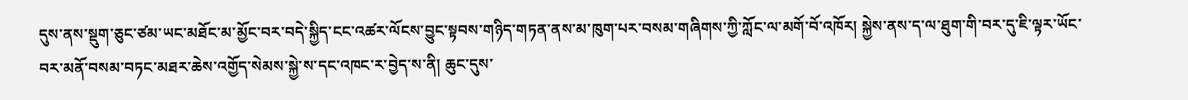དུས་ནས་སྡུག་ཅུང་ཙམ་ཡང་མཐོང་མ་མྱོང་བར་བདེ་སྐྱིད་ངང་འཚར་ལོངས་བྱུང་སྟབས་གཉིད་གཏན་ནས་མ་ཁུག་པར་བསམ་གཞིགས་ཀྱི་ཀློང་ལ་མགོ་བོ་འཁོར། སྐྱེས་ནས་ད་ལ་ཐུག་གི་བར་དུ་ཇི་ལྟར་ཡོང་བར་མནོ་བསམ་བཏང་མཐར་ཆེས་འགྱོད་སེམས་སྐྱེ་ས་དང་འཁང་ར་བྱེད་ས་ནི། ཆུང་དུས་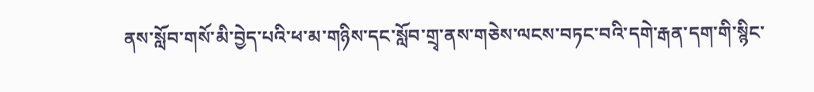ནས་སློབ་གསོ་མི་བྱེད་པའི་ཕ་མ་གཉིས་དང་སློབ་གྲྭ་ནས་གཅེས་ལངས་བཏང་བའི་དགེ་རྒན་དག་གི་སྙིང་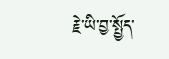རྗེ་ཡི་བྱ་སྤྱོད་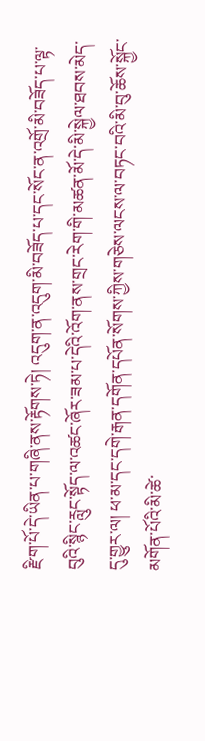རྫིག་པོ་དེ་ཡིན་པ་གཞི་ནས་རྟོགས་ཏེ། འདུག་ན་འདུག་མི་བཟོད་པ་དང་སོང་ན་འགྲོ་མི་བཟོད་པ་ལྟ་བུའི་སྙིང་རླུང་སྟོད་ལ་འཚང་ཞོར་ཟམ་པ་དེའི་འོག་ནས་གྲང་རེག་གི་མཚན་མོ་དེ་མི་སྐྱེལ་ཐབས་མེད་དུ་གྱུར་ལ། ཕ་མ་དང་དགེ་རྒན་དགོན་དཔོན་སོགས་ཀྱིས་གཅེས་ལངས་ལ་བཏང་བའི་མི་བུ་ཆོས་སྐྱོང་མགོན་པོའི་མི་ཚེ་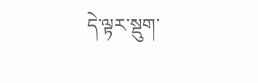དེ་ལྟར་སྡུག་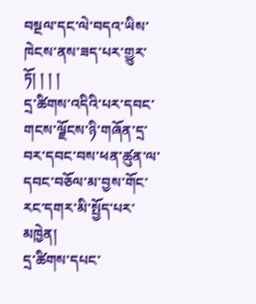བསྔལ་དང་ལེ་བདའ་ཡིས་ཁེངས་ནས་ཟད་པར་གྱུར་ཏོ། ། ། །
དྲ་ཚིགས་འདིའི་པར་དབང་གངས་ལྗོངས་ཉི་གཞོན་དྲ་བར་དབང་བས་ཕན་ཚུན་ལ་དབང་བཅོལ་མ་བྱས་གོང་རང་དགར་མི་སྤྱོད་པར་མཁྱེན།
དྲ་ཚིགས་དཔང་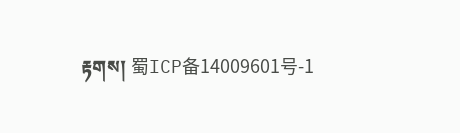རྟགས། 蜀ICP备14009601号-1